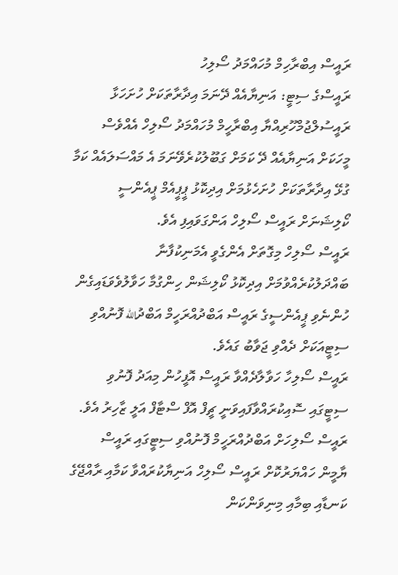ރައީސް އިބްރާހިމް މުހައްމަދު ސޯލިހު
ރައީސްގެ ސިޓީ: އަނިޔާއެއް ދޭނަމަ އިދާރާތަކަށް ހުށަހަޅާ
ރައީސުލްޖުމްހޫރިއްޔާ އިބްރާހީމް މުހައްމަދު ސޯލިހް އެއްވެސް މީހަކަށް އަނިޔާއެއް ދޭ ކަމަށް ގަބޫލުކުރެވޭނަމަ އެ މައްސަލައެއް ކަމާ ގުޅޭ އިދާރާތަކަށް ހުށަހެޅުމަށް އިދިކޮޅު ޕީޕީއެމް ޕީއެންސީ ކޯލިޝަނަށް ރައީސް ސޯލިހް އަންގަވައިފި އެވެ.
ރައީސް ސޯލިހް މިގޮތަށް އެންގެވީ އެމަނިކުފާނާ ބައްދަލުކުރެއްވުމަށް އިދިކޮޅު ކޯލިޝަން ހިންގުމާ ހަވާލުވެވަޑައިގެން ހުންނެވި ޕީއެންސީގެ ރައީސް އަބްދުއްރަހީމް އަބްދުالله ފޮނުއްވި ސިޓީއަކަށް ދެއްވި ޖަވާބު ގައެވެ.
ރައީސް ސޯލިހާ ހަވާލާދެއްވާ ރައީސް އޮފީހުން މިއަދު ފޮނުވި ސިޓީގައި ސޮއިކުރައްވާފައިވަނީ ޗީފް އޮފް ސްޓާފް އަލީ ޒާހިރު އެވެ.
ރައީސް ސޯލިހަށް އަބްދުއްރަހީމް ފޮނުއްވި ސިޓީގައި ރައީސް ޔާމީން ހައްޔަރުކޮށް ރައީސް ސޯލިހް އަނިޔާކުރައްވާ ކަމާއި ރާއްޖޭގެ ކަނޑާއި ބިމާއި މިނިވަންކަން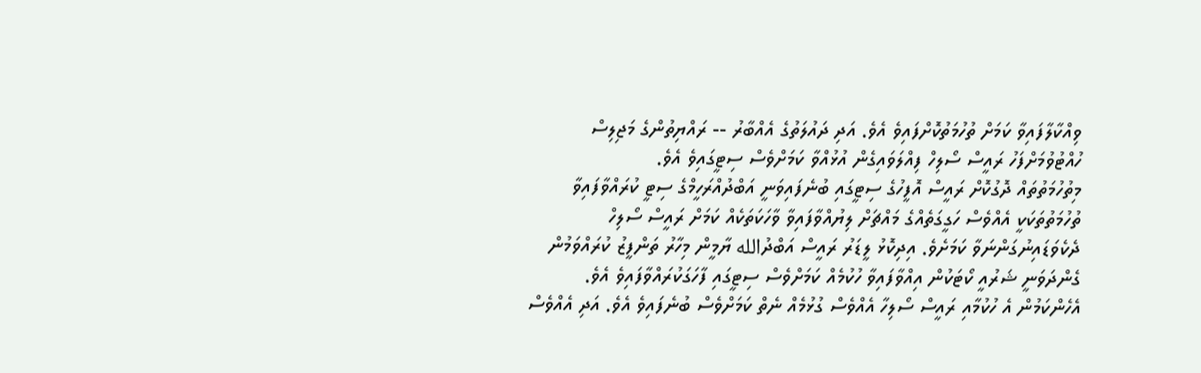ވިއްކާލާފައިވާ ކަމަށް ތުހުމަތުކޮށްފައިވެ އެވެ. އަދި ދައުލަތުގެ އެއްބާރު -- ރައްޔިތުންގެ މަޖިލިސް ހުއްޓުވުމަށްފަހު ރައީސް ސޯލިހް ފިއްލަވައިގެން އުޅުއްވާ ކަމަށްވެސް ސިޓީގައިވެ އެވެ.
މިތުހުމަތުތައް ދޮގުކޮށް ރައީސް އޮފީހުގެ ސިޓީގައި ބުނެފައިވަނީ އަބްދުއްރަހީމްގެ ސިޓީ ކުރައްވާފައިވާ ތުހުމަތުތަކަކީ އެއްވެސް ހަގީގަތެއްގެ މައްޗަށް ލިޔުއްވާފައިވާ ވާހަކަތަކެއް ކަމަށް ރައީސް ސޯލިހް ދެކެވަޑައިނުގަންނަވާ ކަމަށެވެ. އިދިކޮޅު ލީޑަރު ރައީސް އަބްދުالله ޔާމީން މިހާރު ތަންފީޒު ކުރައްވަމުން ގެންދަވަނީ ޝަރުއީ ކޯޓަކުން އިއްވާފައިވާ ހުކުމެއް ކަމަށްވެސް ސިޓީގައި ފާހަގަކުރައްވާފައިވެ އެވެ. އެހެންކަމުން އެ ހުކުމާއި ރައީސް ސޯލިހާ އެއްވެސް ގުޅުމެއް ނެތް ކަމަށްވެސް ބުނެފައިވެ އެވެ. އަދި އެއްވެސް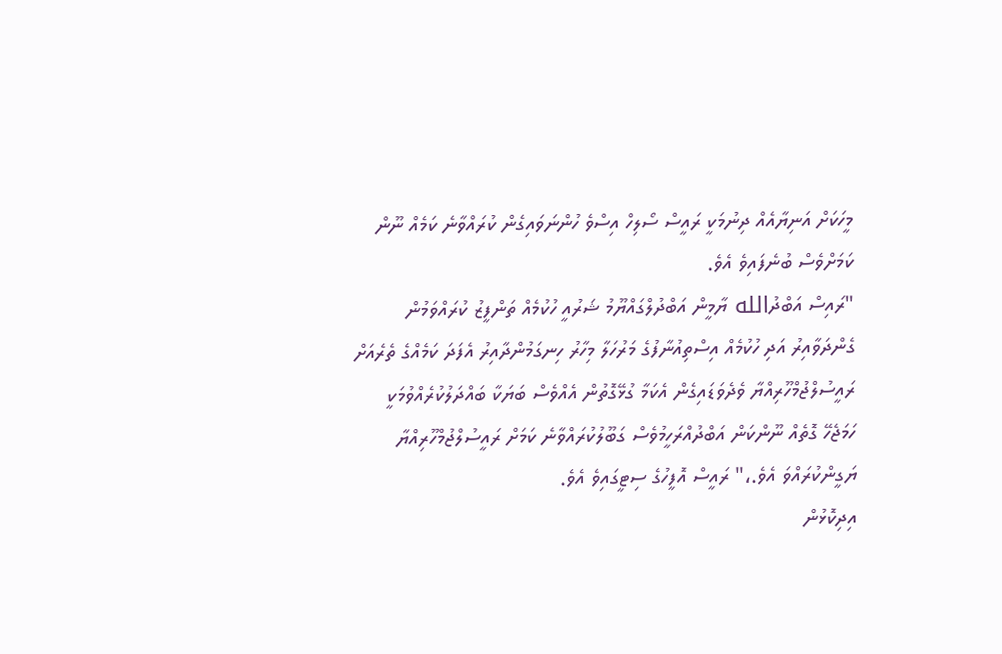މީހަކަށް އަނިޔާއެއް ދިނުމަކީ ރައީސް ސޯލިހް އިސްވެ ހުންނަވައިގެން ކުރައްވާނެ ކަމެއް ނޫން ކަމަށްވެސް ބުނެފައިވެ އެވެ.
"ރައިސް އަބްދުالله ޔާމީން އަބްދުލްގައްޔޫމު ޝަރުއީ ހުކުމެއް ތަންފީޒު ކުރައްވަމުން ގެންދަވާއިރު އަދި ހުކުމެއް އިސްތިއުނާފުގެ މަރުހަލާ މިހާރު ހިނގަމުންދާއިރު އެފަދަ ކަމެއްގެ ތެރެއަށް ރައީސުލްޖުމްހޫރިއްޔާ ވެދެވަޑައިގެން އެކަމާ ގުޅޭގޮތުން އެއްވެސް ބަޔަކާ ބައްދަލުކުރެއްވުމަކީ ހަމަޖެހޭ ގޮތެއް ނޫންކަން އަބްދުއްރަހީމުވެސް ގަބޫލުކުރައްވާނެ ކަމަށް ރައީސުލްޖުމްހޫރިއްޔާ ޔަގީންކުރައްވަ އެވެ.،" ރައީސް އޮފީހުގެ ސިޓީގައިވެ އެވެ.
އިދިކޮޅުން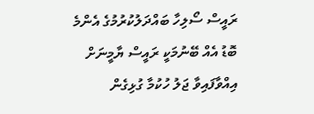ރައީސް ސޯލިހާ ބައްދަލުކުރުމުގެ އެންމެ ބޮޑު އެއް ބޭނުމަކީ ރައީސް ޔާމީނަށް އިއްވާފައިވާ ޖަލު ހުކުމާ ގުޅިގެން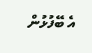އެ ބޭފުޅުން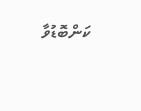ކަންބޮޑުވާ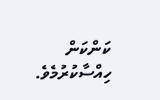ކަންކަން ހިއްސާކުރުމެވެ.